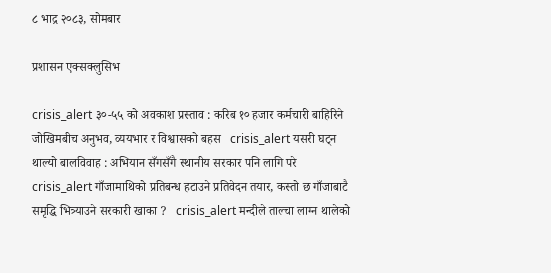८ भाद्र २०८३, सोमबार

प्रशासन एक्सक्लुसिभ

crisis_alert ३०-५५ को अवकाश प्रस्ताव : करिब १० हजार कर्मचारी बाहिरिने जोखिमबीच अनुभव, व्ययभार र विश्वासको बहस   crisis_alert यसरी घट्न थाल्यो बालविवाह : अभियान सँगसँगै स्थानीय सरकार पनि लागि परे     crisis_alert गाँजामाथिको प्रतिबन्ध हटाउने प्रतिवेदन तयार, कस्तो छ गाँजाबाटै समृद्धि भित्र्याउने सरकारी खाका ?   crisis_alert मन्दीले ताल्चा लाग्न थालेको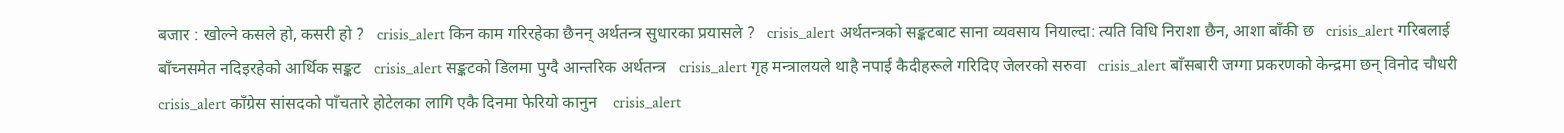बजार : खोल्ने कसले हो, कसरी हो ?   crisis_alert किन काम गरिरहेका छैनन् अर्थतन्त्र सुधारका प्रयासले ?   crisis_alert अर्थतन्त्रको सङ्कटबाट साना व्यवसाय नियाल्दा: त्यति विधि निराशा छैन, आशा बाँकी छ   crisis_alert गरिबलाई बाँच्नसमेत नदिइरहेको आर्थिक सङ्कट   crisis_alert सङ्कटको डिलमा पुग्दै आन्तरिक अर्थतन्त्र   crisis_alert गृह मन्त्रालयले थाहै नपाई कैदीहरूले गरिदिए जेलरको सरुवा   crisis_alert बाँसबारी जग्गा प्रकरणको केन्द्रमा छन् विनोद चौधरी    crisis_alert काँग्रेस सांसदको पाँचतारे होटेलका लागि एकै दिनमा फेरियो कानुन    crisis_alert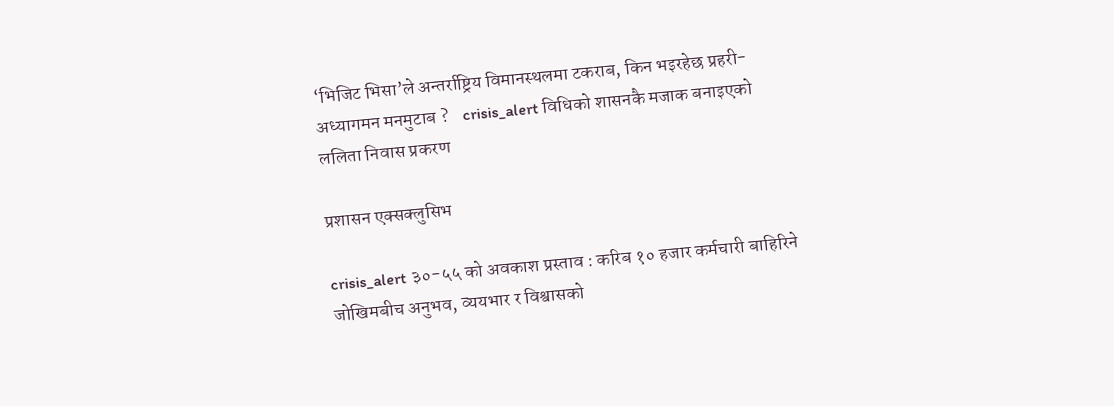‘भिजिट भिसा’ले अन्तर्राष्ट्रिय विमानस्थलमा टकराब, किन भइरहेछ प्रहरी-अध्यागमन मनमुटाब ?    crisis_alert विधिको शासनकै मजाक बनाइएको ललिता निवास प्रकरण

प्रशासन एक्सक्लुसिभ

crisis_alert ३०-५५ को अवकाश प्रस्ताव : करिब १० हजार कर्मचारी बाहिरिने जोखिमबीच अनुभव, व्ययभार र विश्वासको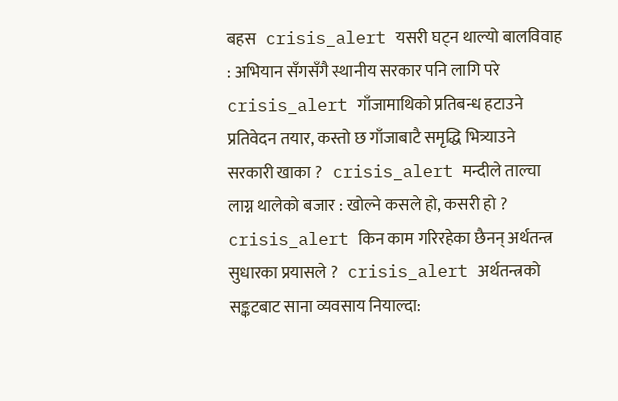बहस   crisis_alert यसरी घट्न थाल्यो बालविवाह : अभियान सँगसँगै स्थानीय सरकार पनि लागि परे     crisis_alert गाँजामाथिको प्रतिबन्ध हटाउने प्रतिवेदन तयार, कस्तो छ गाँजाबाटै समृद्धि भित्र्याउने सरकारी खाका ?   crisis_alert मन्दीले ताल्चा लाग्न थालेको बजार : खोल्ने कसले हो, कसरी हो ?   crisis_alert किन काम गरिरहेका छैनन् अर्थतन्त्र सुधारका प्रयासले ?   crisis_alert अर्थतन्त्रको सङ्कटबाट साना व्यवसाय नियाल्दा: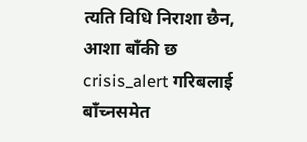त्यति विधि निराशा छैन, आशा बाँकी छ   crisis_alert गरिबलाई बाँच्नसमेत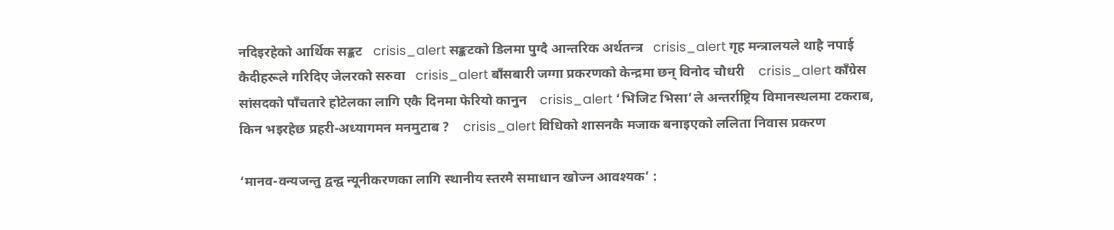नदिइरहेको आर्थिक सङ्कट   crisis_alert सङ्कटको डिलमा पुग्दै आन्तरिक अर्थतन्त्र   crisis_alert गृह मन्त्रालयले थाहै नपाई कैदीहरूले गरिदिए जेलरको सरुवा   crisis_alert बाँसबारी जग्गा प्रकरणको केन्द्रमा छन् विनोद चौधरी    crisis_alert काँग्रेस सांसदको पाँचतारे होटेलका लागि एकै दिनमा फेरियो कानुन    crisis_alert ‘भिजिट भिसा’ले अन्तर्राष्ट्रिय विमानस्थलमा टकराब, किन भइरहेछ प्रहरी-अध्यागमन मनमुटाब ?    crisis_alert विधिको शासनकै मजाक बनाइएको ललिता निवास प्रकरण

‘मानव-वन्यजन्तु द्वन्द्व न्यूनीकरणका लागि स्थानीय स्तरमै समाधान खोज्न आवश्यक’ :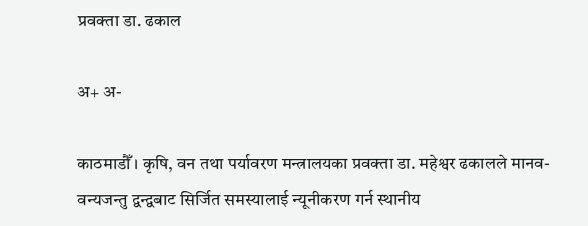प्रवक्ता डा. ढकाल

अ+ अ-

काठमाडौँ । कृषि, वन तथा पर्यावरण मन्त्रालयका प्रवक्ता डा. महेश्वर ढकालले मानव-वन्यजन्तु द्वन्द्वबाट सिर्जित समस्यालाई न्यूनीकरण गर्न स्थानीय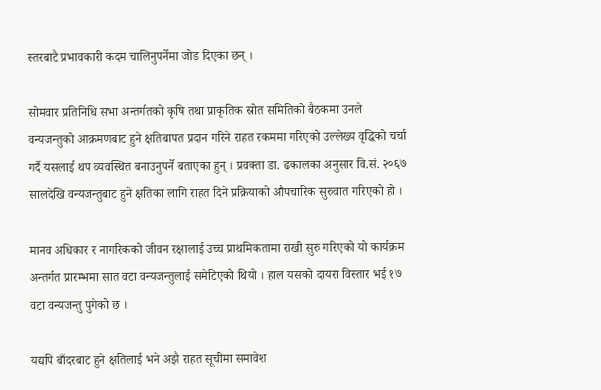स्तरबाटै प्रभावकारी कदम चालिनुपर्नेमा जोड दिएका छन् ।

सोमवार प्रतिनिधि सभा अन्तर्गतको कृषि तथा प्राकृतिक स्रोत समितिको बैठकमा उनले वन्यजन्तुको आक्रमणबाट हुने क्षतिबापत प्रदान गरिने राहत रकममा गरिएको उल्लेख्य वृद्धिको चर्चा गर्दै यसलाई थप व्यवस्थित बनाउनुपर्ने बताएका हुन् । प्रवक्ता डा. ढकालका अनुसार वि.सं. २०६७ सालदेखि वन्यजन्तुबाट हुने क्षतिका लागि राहत दिने प्रक्रियाको औपचारिक सुरुवात गरिएको हो ।

मानव अधिकार र नागरिकको जीवन रक्षालाई उच्च प्राथमिकतामा राखी सुरु गरिएको यो कार्यक्रम अन्तर्गत प्रारम्भमा सात वटा वन्यजन्तुलाई समेटिएको थियो । हाल यसको दायरा विस्तार भई १७ वटा वन्यजन्तु पुगेको छ ।

यद्यपि बाँदरबाट हुने क्षतिलाई भने अझै राहत सूचीमा समावेश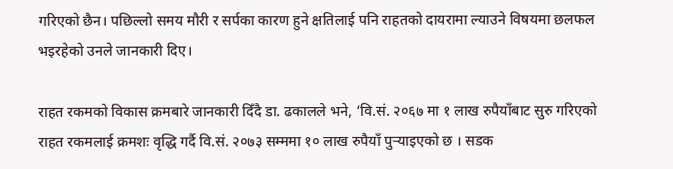गरिएको छैन। पछिल्लो समय मौरी र सर्पका कारण हुने क्षतिलाई पनि राहतको दायरामा ल्याउने विषयमा छलफल भइरहेको उनले जानकारी दिए।

राहत रकमको विकास क्रमबारे जानकारी दिँदै डा. ढकालले भने, ‘वि.सं. २०६७ मा १ लाख रुपैयाँबाट सुरु गरिएको राहत रकमलाई क्रमशः वृद्धि गर्दै वि.सं. २०७३ सम्ममा १० लाख रुपैयाँ पुर्‍याइएको छ । सडक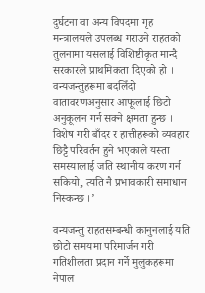दुर्घटना वा अन्य विपदमा गृह मन्त्रालयले उपलब्ध गराउने राहतको तुलनामा यसलाई विशिष्टीकृत मान्दै सरकारले प्राथमिकता दिएको हो । वन्यजन्तुहरूमा बदलिँदो वातावरणअनुसार आफूलाई छिटो अनुकूलन गर्न सक्ने क्षमता हुन्छ । विशेष गरी बाँदर र हात्तीहरूको व्यवहार छिट्टै परिवर्तन हुने भएकाले यस्ता समस्यालाई जति स्थानीय करण गर्न सकियो, त्यति नै प्रभावकारी समाधान निस्कन्छ ।’

वन्यजन्तु राहतसम्बन्धी कानुनलाई यति छोटो समयमा परिमार्जन गरी गतिशीलता प्रदान गर्ने मुलुकहरूमा नेपाल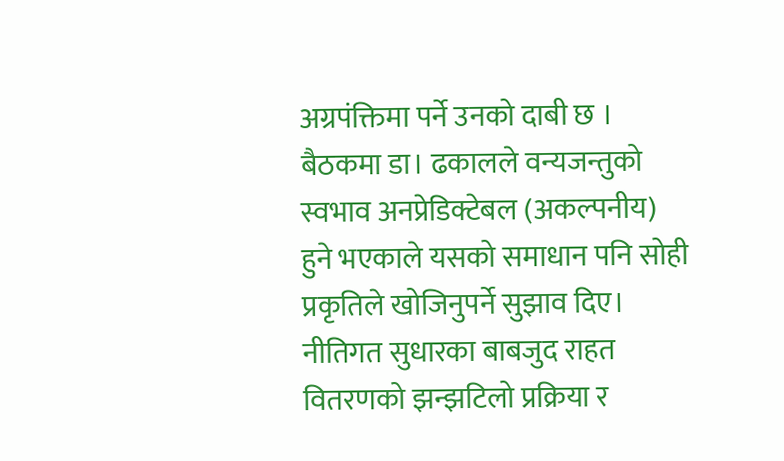अग्रपंक्तिमा पर्ने उनको दाबी छ । बैठकमा डा। ढकालले वन्यजन्तुको स्वभाव अनप्रेडिक्टेबल (अकल्पनीय) हुने भएकाले यसको समाधान पनि सोही प्रकृतिले खोजिनुपर्ने सुझाव दिए। नीतिगत सुधारका बाबजुद राहत वितरणको झन्झटिलो प्रक्रिया र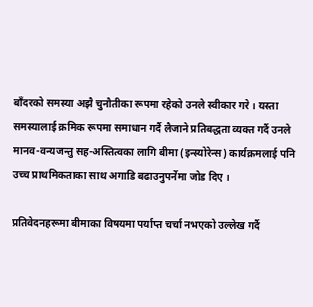बाँदरको समस्या अझै चुनौतीका रूपमा रहेको उनले स्वीकार गरे । यस्ता समस्यालाई क्रमिक रूपमा समाधान गर्दै लैजाने प्रतिबद्धता व्यक्त गर्दै उनले मानव-वन्यजन्तु सह-अस्तित्वका लागि बीमा (इन्स्योरेन्स) कार्यक्रमलाई पनि उच्च प्राथमिकताका साथ अगाडि बढाउनुपर्नेमा जोड दिए ।

प्रतिवेदनहरूमा बीमाका विषयमा पर्याप्त चर्चा नभएको उल्लेख गर्दै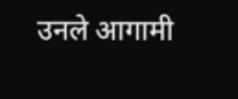उनले आगामी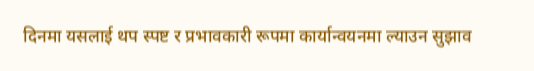दिनमा यसलाई थप स्पष्ट र प्रभावकारी रूपमा कार्यान्वयनमा ल्याउन सुझाव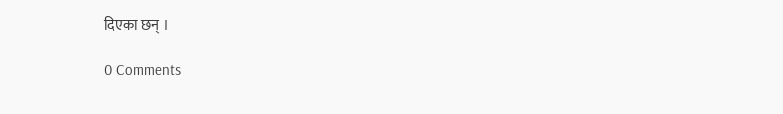दिएका छन् ।

0 Comments